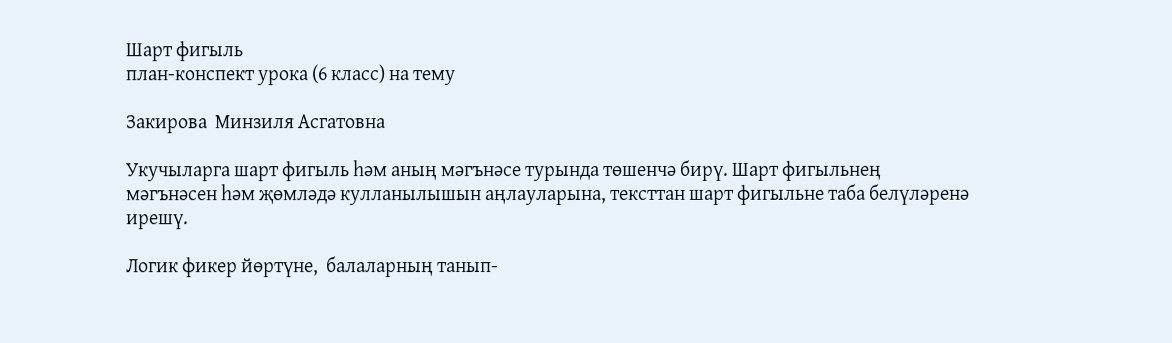Шарт фигыль
план-конспект урока (6 класс) на тему

Закирова  Минзиля Асгатовна

Укучыларга шарт фигыль һәм аның мәгънәсе турында төшенчә бирү. Шарт фигыльнең мәгънәсен һәм җөмләдә кулланылышын аңлауларына, тексттан шарт фигыльне таба белүләренә ирешү.

Логик фикер йөртүне,  балаларның танып-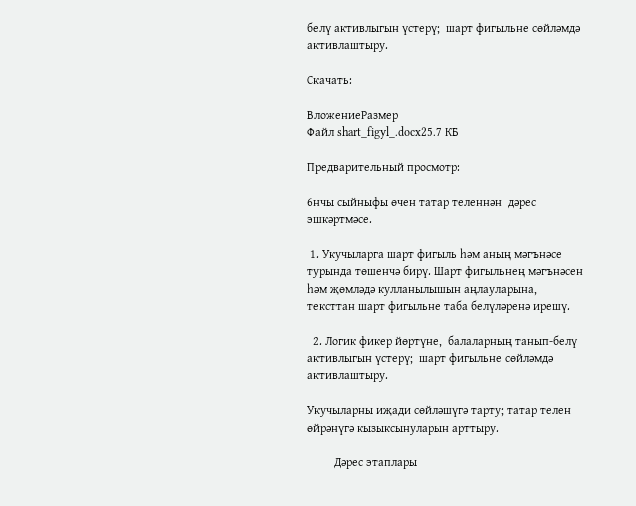белү активлыгын үстерү;  шарт фигыльне сөйләмдә активлаштыру.

Скачать:

ВложениеРазмер
Файл shart_figyl_.docx25.7 КБ

Предварительный просмотр:

6нчы сыйныфы өчен татар теленнән  дәрес эшкәртмәсе.

 1. Укучыларга шарт фигыль һәм аның мәгънәсе турында төшенчә бирү. Шарт фигыльнең мәгънәсен һәм җөмләдә кулланылышын аңлауларына, тексттан шарт фигыльне таба белүләренә ирешү.

  2. Логик фикер йөртүне,  балаларның танып-белү активлыгын үстерү;  шарт фигыльне сөйләмдә активлаштыру.

Укучыларны иҗади сөйләшүгә тарту; татар телен өйрәнүгә кызыксынуларын арттыру.

         Дәрес этаплары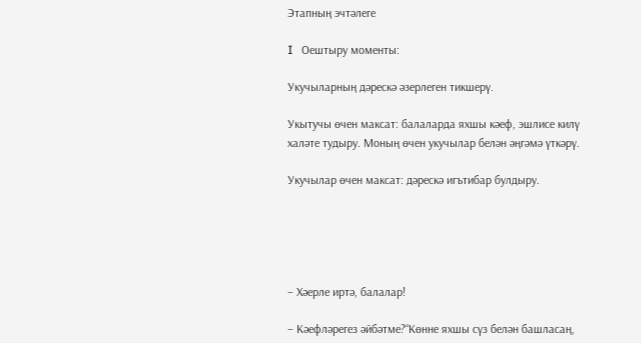Этапның эчтәлеге

I   Оештыру моменты:

Укучыларның дәрескә әзерлеген тикшерү.

Укытучы өчен максат: балаларда яхшы кәеф, эшлисе килү халәте тудыру. Моның өчен укучылар белән әңгәмә үткәрү.

Укучылар өчен максат: дәрескә игътибар булдыру.





− Хәерле иртә, балалар!

− Кәефләрегез әйбәтме?“Көнне яхшы сүз белән башласаң,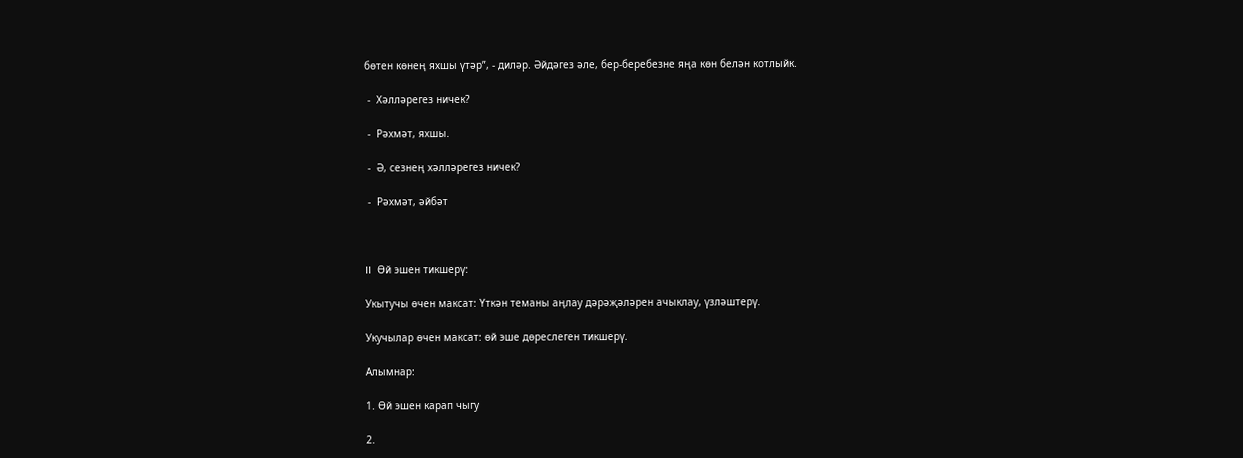бөтен көнең яхшы үтәр”, - диләр. Әйдәгез әле, бер-беребезне яңа көн белән котлыйк.

 -  Хәлләрегез ничек?

 -  Рәхмәт, яхшы.

 -  Ә, сезнең хәлләрегез ничек?

 -  Рәхмәт, әйбәт



II  Өй эшен тикшерү:

Укытучы өчен максат: Үткән теманы аңлау дәрәҗәләрен ачыклау, үзләштерү.

Укучылар өчен максат: өй эше дөреслеген тикшерү.

Алымнар:

1. Өй эшен карап чыгу

2.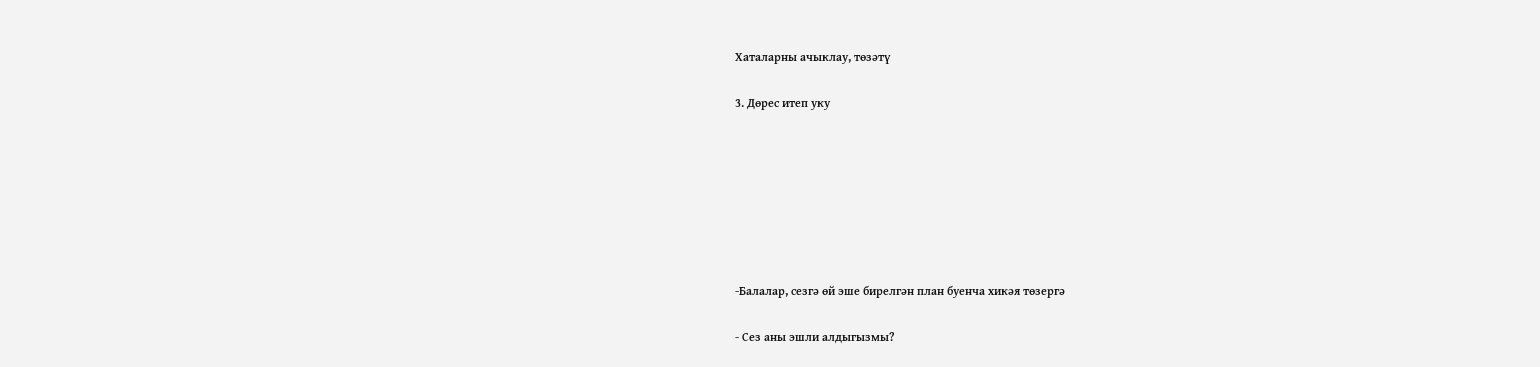Хаталарны ачыклау, төзәтү

3. Дөрес итеп уку







-Балалар, сезгә өй эше бирелгән план буенча хикәя төзергә

- Сез аны эшли алдыгызмы?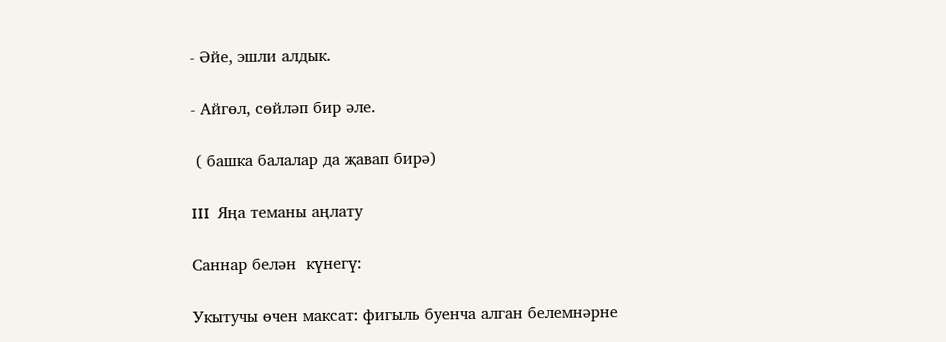- Әйе, эшли алдык.

- Айгөл, сөйләп бир әле.

 ( башка балалар да җавап бирә)

III  Яңа теманы аңлату

Саннар белән  күнегү:

Укытучы өчен максат: фигыль буенча алган белемнәрне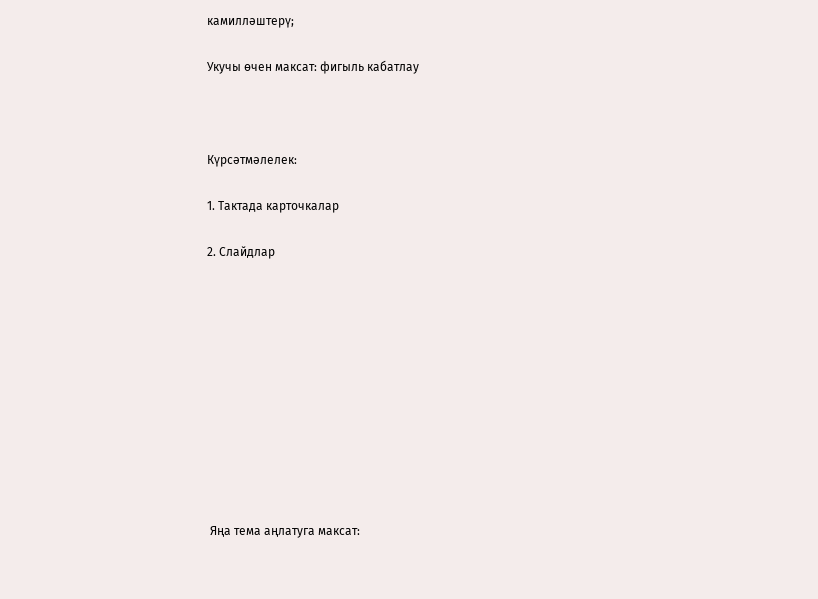камилләштерү;

Укучы өчен максат: фигыль кабатлау



Күрсәтмәлелек:

1. Тактада карточкалар

2. Слайдлар











 Яңа тема аңлатуга максат: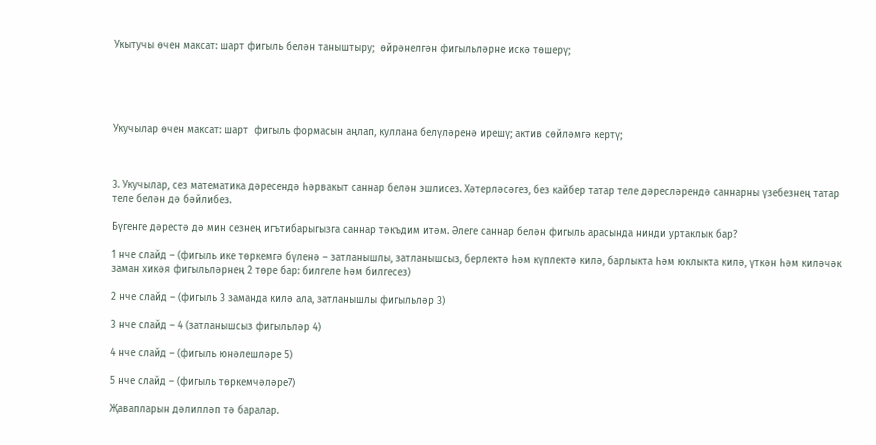Укытучы өчен максат: шарт фигыль белән таныштыру;  өйрәнелгән фигыльләрне искә төшерү;





Укучылар өчен максат: шарт  фигыль формасын аңлап, куллана белүләренә ирешү; актив сөйләмгә кертү;



3. Укучылар, сез математика дәресендә һәрвакыт саннар белән эшлисез. Хәтерләсәгез, без кайбер татар теле дәресләрендә саннарны үзебезнең татар теле белән дә бәйлибез.

Бүгенге дәрестә дә мин сезнең игътибарыгызга саннар тәкъдим итәм. Әлеге саннар белән фигыль арасында нинди уртаклык бар?

1 нче слайд – (фигыль ике төркемгә бүленә – затланышлы, затланышсыз, берлектә һәм күплектә килә, барлыкта һәм юклыкта килә, үткән һәм киләчәк заман хикәя фигыльләрнең 2 төре бар: билгеле һәм билгесез)

2 нче слайд – (фигыль 3 заманда килә ала, затланышлы фигыльләр 3)

3 нче слайд – 4 (затланышсыз фигыльләр 4)

4 нче слайд – (фигыль юнәлешләре 5)

5 нче слайд – (фигыль төркемчәләре7)

Җавапларын дәлилләп тә баралар.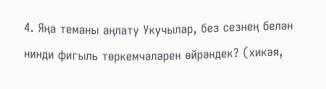4. Яңа теманы аңлату Укучылар, без сезнең белән нинди фигыль төркемчәләрен өйрәндек? (хикәя,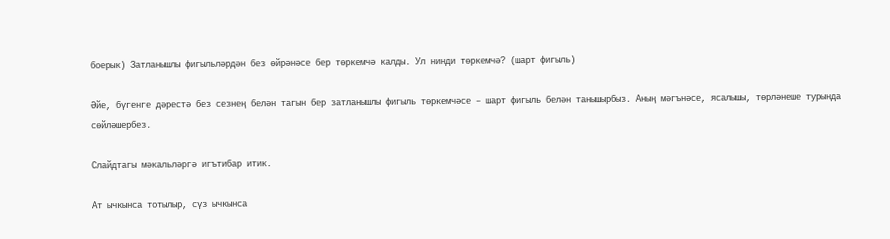боерык) Затланышлы фигыльләрдән без өйрәнәсе бер төркемчә калды. Ул нинди төркемчә? (шарт фигыль)

Әйе, бүгенге дәрестә без сезнең белән тагын бер затланышлы фигыль төркемчәсе – шарт фигыль белән танышырбыз. Аның мәгънәсе, ясалышы, төрләнеше турында сөйләшербез.

Слайдтагы мәкальләргә игътибар итик.

Ат ычкынса тотылыр, сүз ычкынса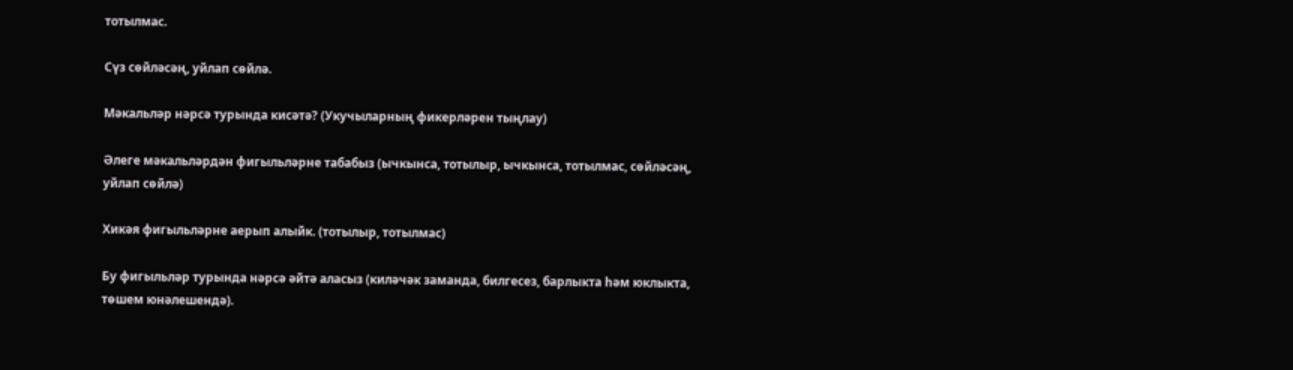тотылмас.

Сүз сөйләсәң, уйлап сөйлә.

Мәкальләр нәрсә турында кисәтә? (Укучыларның фикерләрен тыңлау)

Әлеге мәкальләрдән фигыльләрне табабыз (ычкынса, тотылыр, ычкынса, тотылмас, сөйләсәң, уйлап сөйлә)

Хикәя фигыльләрне аерып алыйк. (тотылыр, тотылмас)

Бу фигыльләр турында нәрсә әйтә аласыз (киләчәк заманда, билгесез, барлыкта һәм юклыкта, төшем юнәлешендә).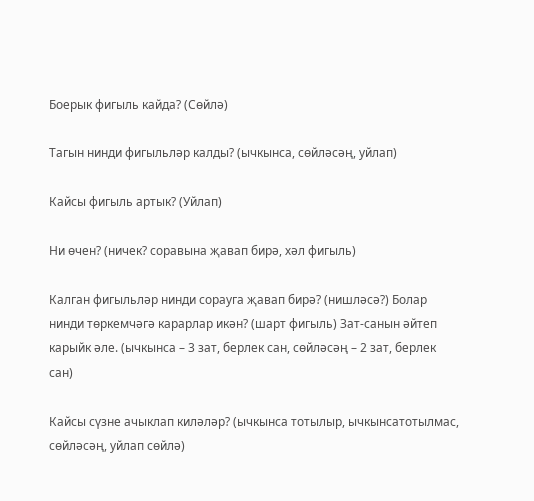Боерык фигыль кайда? (Сөйлә)

Тагын нинди фигыльләр калды? (ычкынса, сөйләсәң, уйлап)

Кайсы фигыль артык? (Уйлап)

Ни өчен? (ничек? соравына җавап бирә, хәл фигыль)

Калган фигыльләр нинди сорауга җавап бирә? (нишләсә?) Болар нинди төркемчәгә карарлар икән? (шарт фигыль) Зат-санын әйтеп карыйк әле. (ычкынса – 3 зат, берлек сан, сөйләсәң – 2 зат, берлек сан)

Кайсы сүзне ачыклап киләләр? (ычкынса тотылыр, ычкынсатотылмас, сөйләсәң, уйлап сөйлә)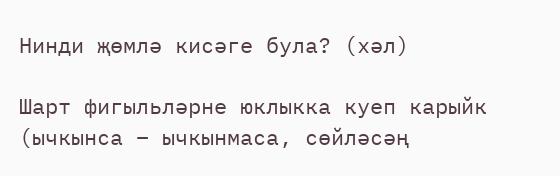Нинди җөмлә кисәге була? (хәл)

Шарт фигыльләрне юклыкка куеп карыйк (ычкынса – ычкынмаса, сөйләсәң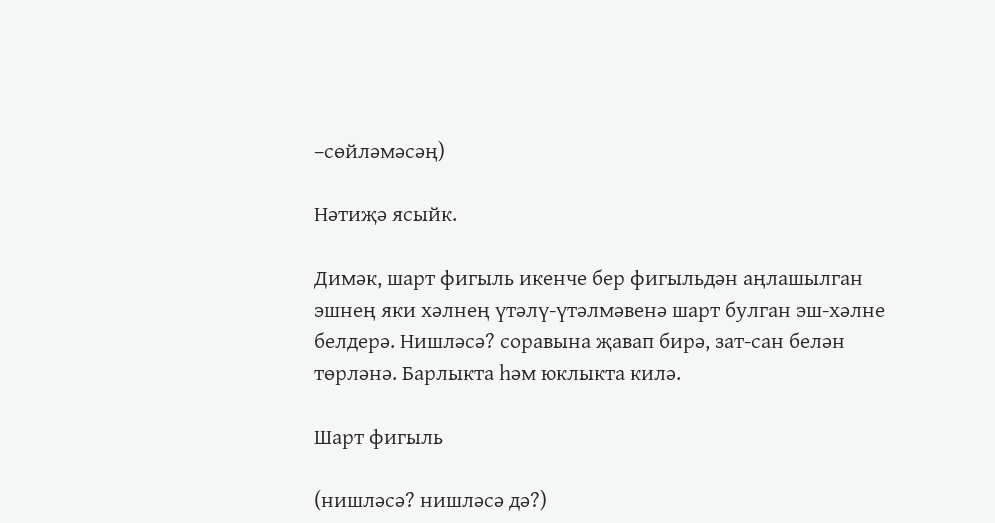–сөйләмәсәң)

Нәтиҗә ясыйк.

Димәк, шарт фигыль икенче бер фигыльдән аңлашылган эшнең яки хәлнең үтәлү-үтәлмәвенә шарт булган эш-хәлне белдерә. Нишләсә? соравына җавап бирә, зат-сан белән төрләнә. Барлыкта һәм юклыкта килә.

Шарт фигыль

(нишләсә? нишләсә дә?)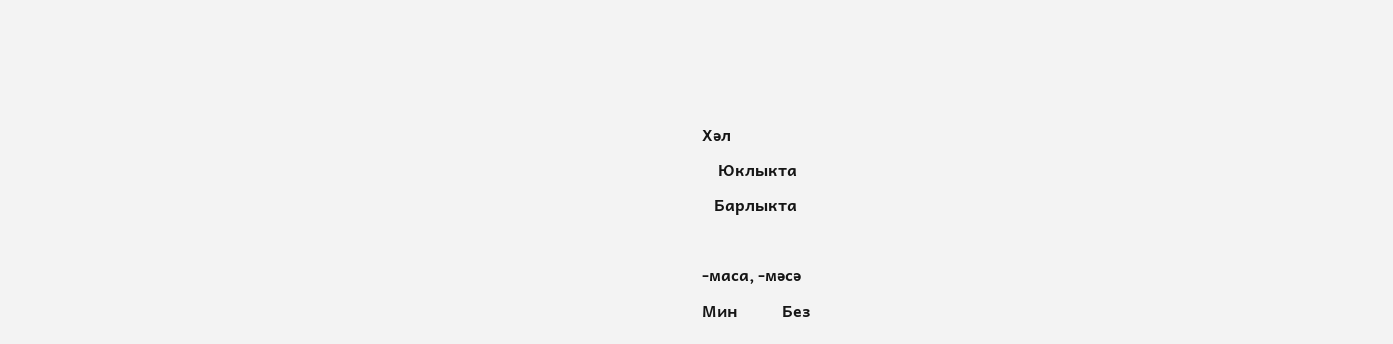Хәл

    Юклыкта

   Барлыкта



-маса, -мәсә

Мин           Без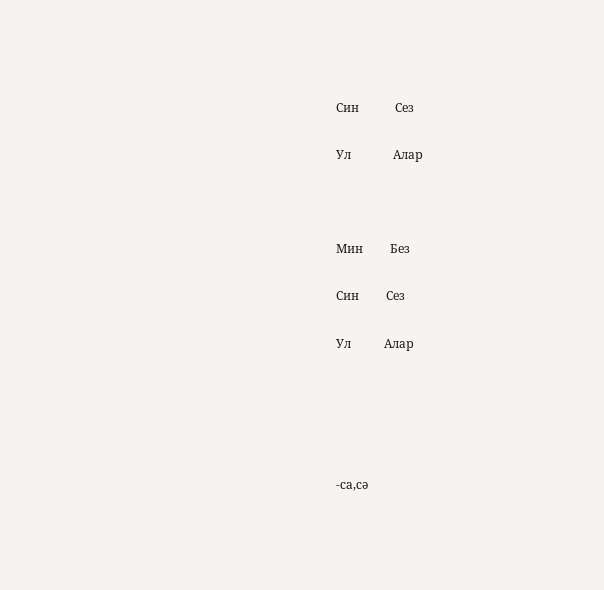Син            Сез

Ул              Алар



Мин         Без

Син         Сез

Ул           Алар





-са,сә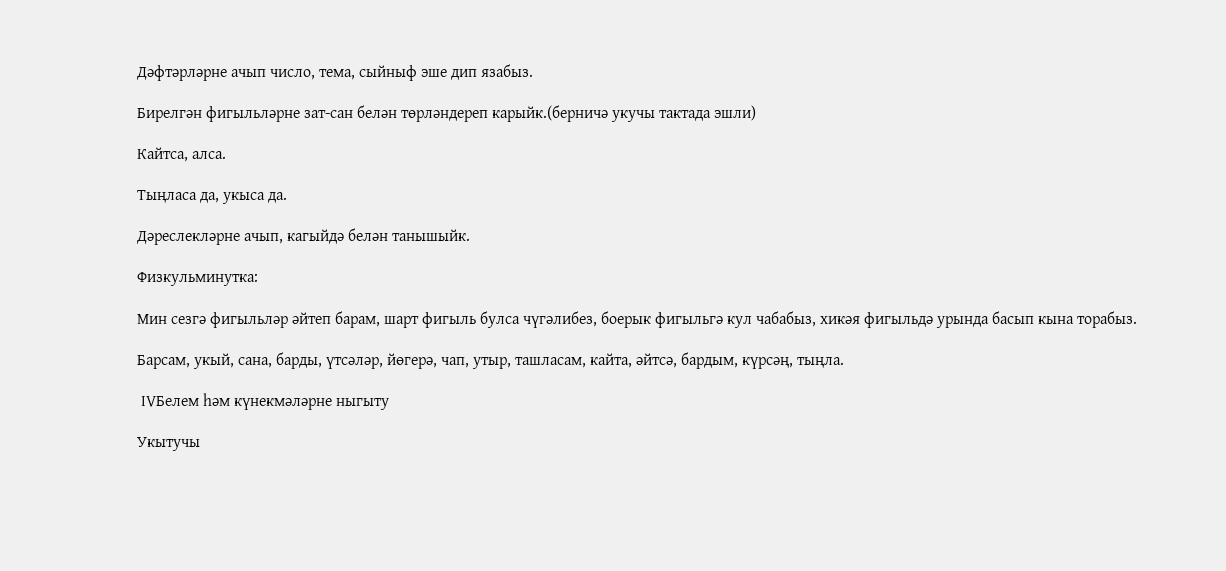Дәфтәрләрне ачып число, тема, сыйныф эше дип язабыз.

Бирелгән фигыльләрне зат-сан белән төрләндереп карыйк.(берничә укучы тактада эшли)

Кайтса, алса.

Тыңласа да, укыса да.

Дәреслекләрне ачып, кагыйдә белән танышыйк.

Физкульминутка:

Мин сезгә фигыльләр әйтеп барам, шарт фигыль булса чүгәлибез, боерык фигыльгә кул чабабыз, хикәя фигыльдә урында басып кына торабыз.

Барсам, укый, сана, барды, үтсәләр, йөгерә, чап, утыр, ташласам, кайта, әйтсә, бардым, күрсәң, тыңла.

 IVБелем һәм күнекмәләрне ныгыту

Укытучы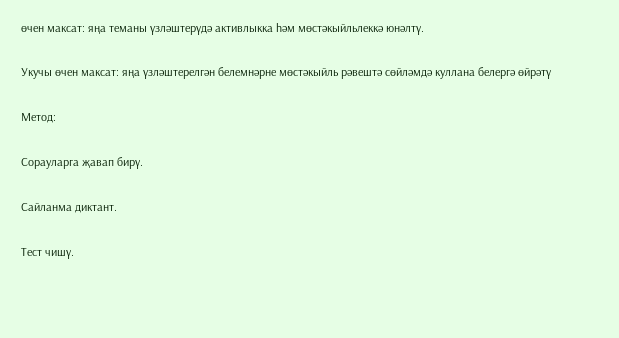өчен максат: яңа теманы үзләштерүдә активлыкка һәм мөстәкыйльлеккә юнәлтү.

Укучы өчен максат: яңа үзләштерелгән белемнәрне мөстәкыйль рәвештә сөйләмдә куллана белергә өйрәтү

Метод:

Сорауларга җавап бирү.

Сайланма диктант.

Тест чишү.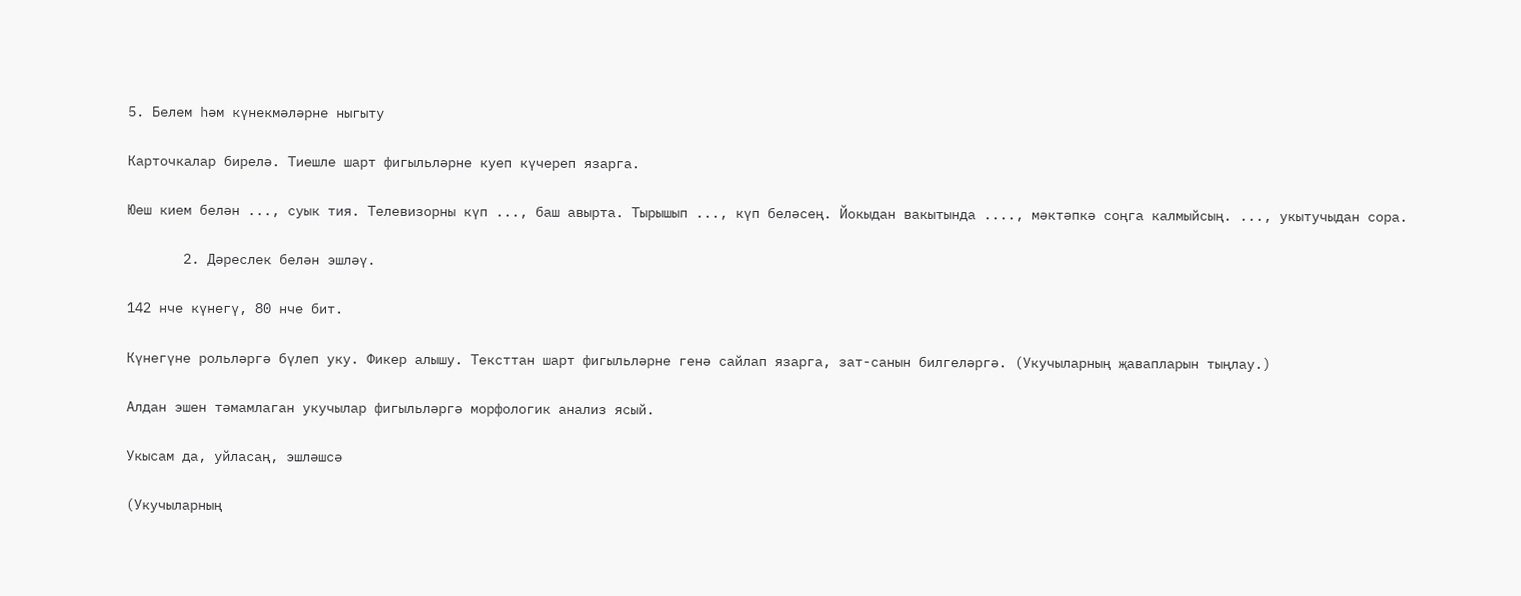5. Белем һәм күнекмәләрне ныгыту

Карточкалар бирелә. Тиешле шарт фигыльләрне куеп күчереп язарга.

Юеш кием белән ..., суык тия. Телевизорны күп ..., баш авырта. Тырышып ..., күп беләсең. Йокыдан вакытында ...., мәктәпкә соңга калмыйсың. ..., укытучыдан сора.

       2. Дәреслек белән эшләү.

142 нче күнегү, 80 нче бит.

Күнегүне рольләргә бүлеп уку. Фикер алышу. Тексттан шарт фигыльләрне генә сайлап язарга, зат-санын билгеләргә. (Укучыларның җавапларын тыңлау.)

Алдан эшен тәмамлаган укучылар фигыльләргә морфологик анализ ясый.

Укысам да, уйласаң, эшләшсә

(Укучыларның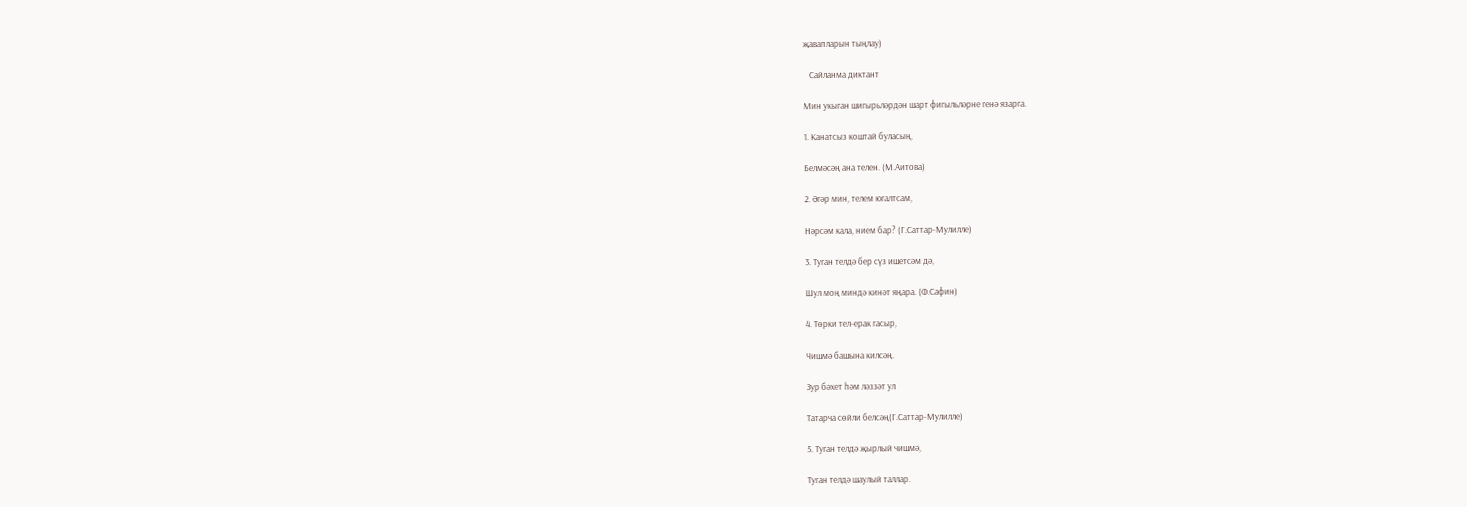җавапларын тыңлау)

   Сайланма диктант

Мин укыган шигырьләрдән шарт фигыльләрне генә язарга.

1. Канатсыз коштай буласың,

Белмәсәң ана телен. (М.Аитова)

2. Әгәр мин, телем югалтсам,

Нәрсәм кала, нием бар? (Г.Саттар-Мулилле)

3. Туган телдә бер сүз ишетсәм дә,

Шул моң миндә кинәт яңара. (Ф.Сафин)

4. Төрки тел-ерак гасыр,

Чишмә башына килсәң.

Зур бәхет һәм ләззәт ул

Татарча сөйли белсәң(Г.Саттар-Мулилле)

5. Туган телдә җырлый чишмә,

Туган телдә шаулый таллар.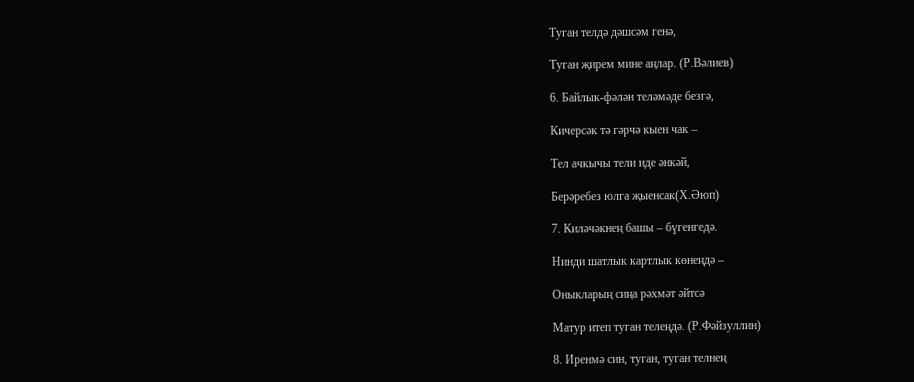Туган телдә дәшсәм генә,

Туган җирем мине аңлар. (Р.Вәлиев)

6. Байлык-фәлән теләмәде безгә,

Кичерсәк тә гәрчә кыен чак –

Тел ачкычы тели иде әнкәй,

Берәребез юлга җыенсак(Х.Әюп)

7. Киләчәкнең башы – бүгенгедә.

Нинди шатлык картлык көнеңдә –

Оныкларың сиңа рәхмәт әйтсә

Матур итеп туган телеңдә. (Р.Фәйзуллин)

8. Иренмә син, туган, туган телнең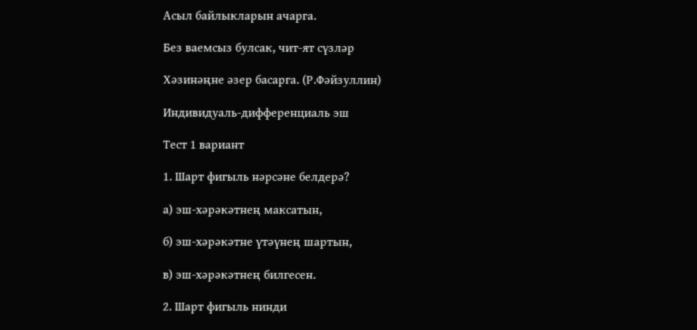Асыл байлыкларын ачарга.

Без ваемсыз булсак, чит-ят сүзләр

Хәзинәңне әзер басарга. (Р.Фәйзуллин)

Индивидуаль-дифференциаль эш

Тест 1 вариант

1. Шарт фигыль нәрсәне белдерә?

а) эш-хәрәкәтнең максатын,

б) эш-хәрәкәтне үтәүнең шартын,

в) эш-хәрәкәтнең билгесен.

2. Шарт фигыль нинди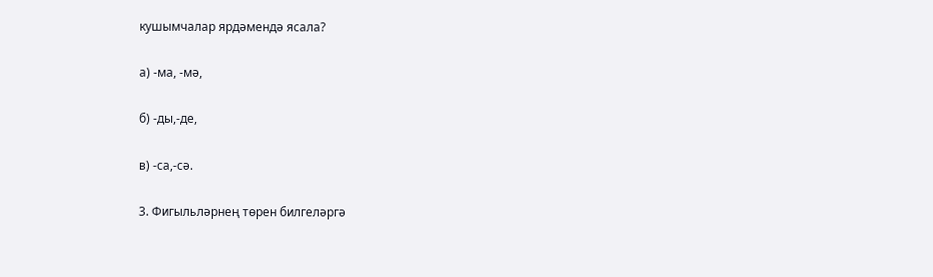кушымчалар ярдәмендә ясала?

а) -ма, -мә,

б) -ды,-де,

в) -са,-сә.

3. Фигыльләрнең төрен билгеләргә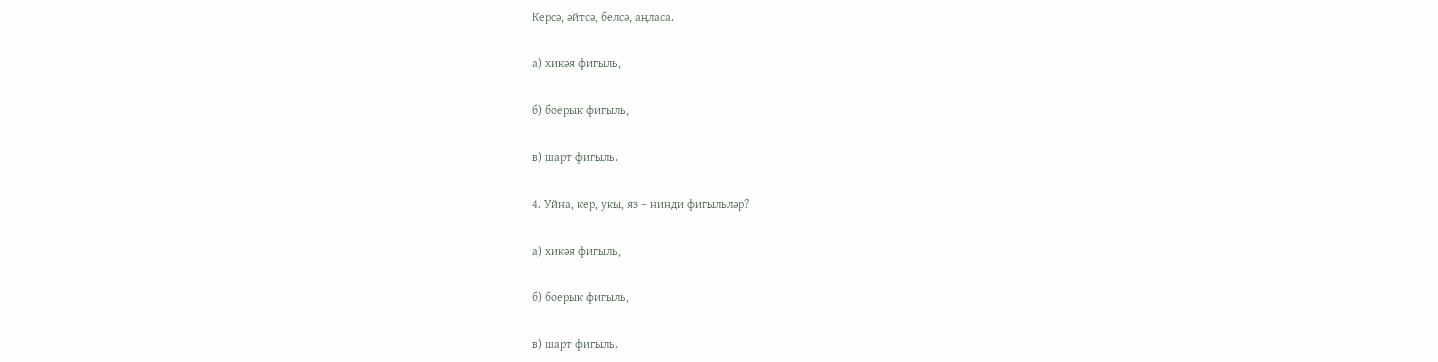Керсә, әйтсә, белсә, аңласа.

а) хикәя фигыль,

б) боерык фигыль,

в) шарт фигыль.

4. Уйна, кер, укы, яз – нинди фигыльләр?

а) хикәя фигыль,

б) боерык фигыль,

в) шарт фигыль.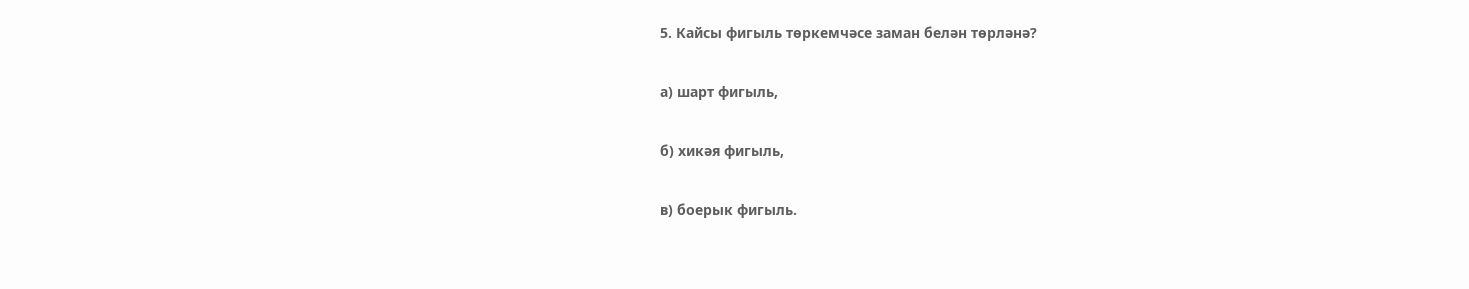5. Кайсы фигыль төркемчәсе заман белән төрләнә?

а) шарт фигыль,

б) хикәя фигыль,

в) боерык фигыль.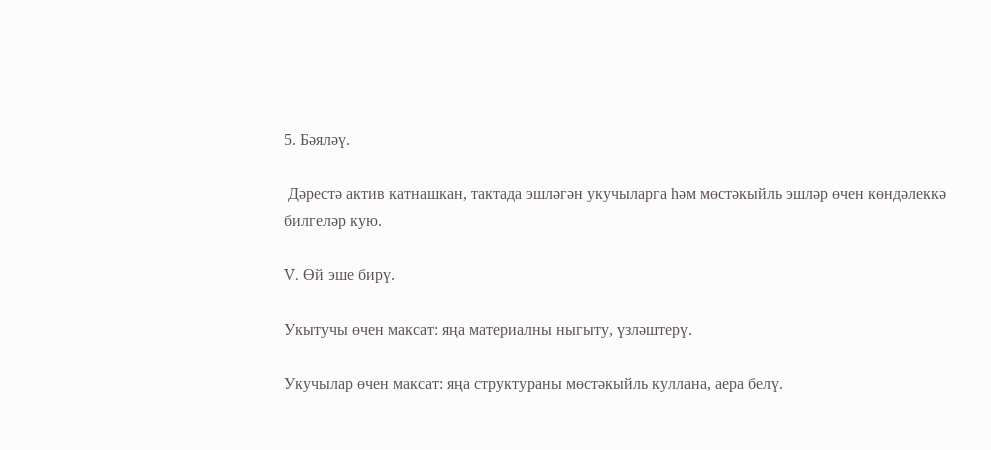5. Бәяләү.

 Дәрестә актив катнашкан, тактада эшләгән укучыларга һәм мөстәкыйль эшләр өчен көндәлеккә билгеләр кую.

V. Өй эше бирү.

Укытучы өчен максат: яңа материалны ныгыту, үзләштерү.

Укучылар өчен максат: яңа структураны мөстәкыйль куллана, аера белү.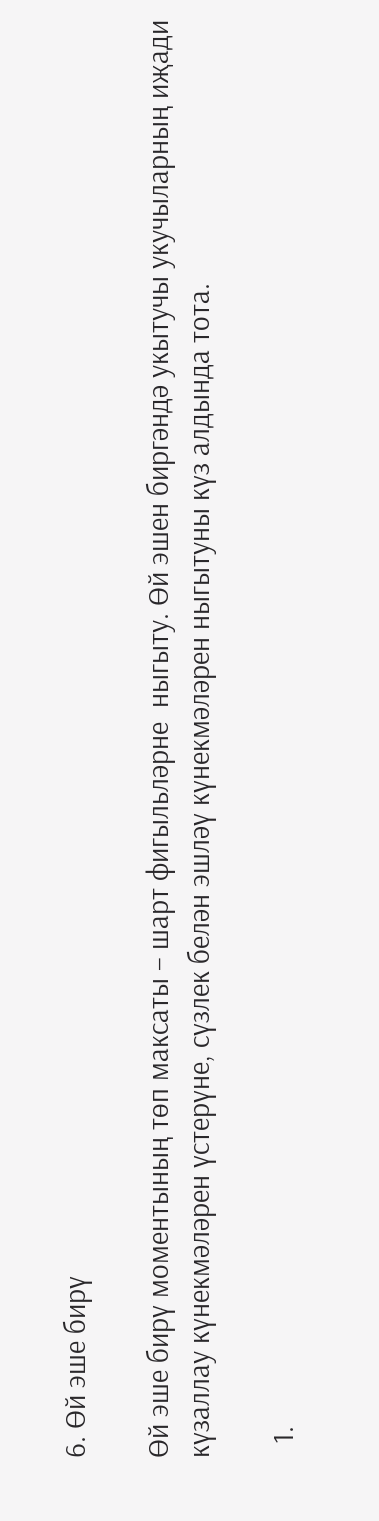6. Өй эше бирү

Өй эше бирү моментының төп максаты – шарт фигыльләрне  ныгыту. Өй эшен биргәндә укытучы укучыларның иҗади күзаллау күнекмәләрен үстерүне, сүзлек белән эшләү күнекмәләрен ныгытуны күз алдында тота.

  1.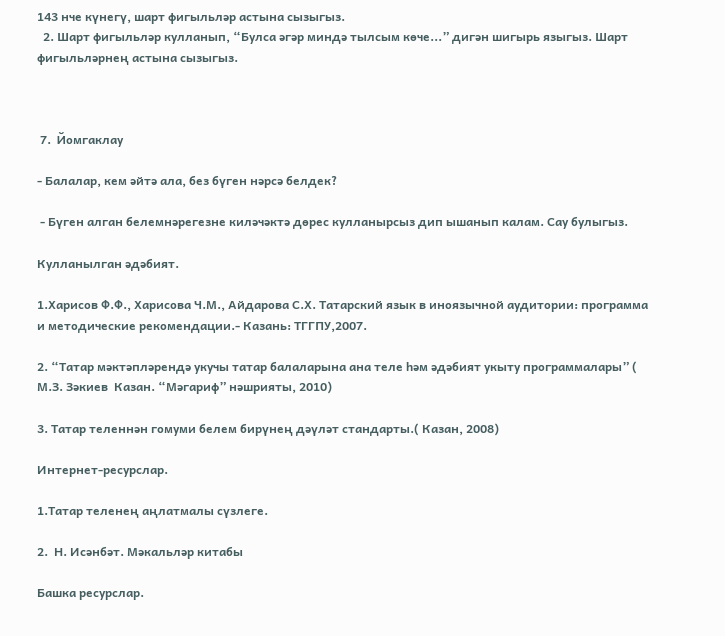143 нче күнегү, шарт фигыльләр астына сызыгыз.
  2. Шарт фигыльләр кулланып, “Булса әгәр миндә тылсым көче...” дигән шигырь языгыз. Шарт фигыльләрнең астына сызыгыз.



 7.  Йомгаклау

- Балалар, кем әйтә ала, без бүген нәрсә белдек?

 - Бүген алган белемнәрегезне киләчәктә дөрес кулланырсыз дип ышанып калам. Сау булыгыз.

Кулланылган әдәбият.

1.Харисов Ф.Ф., Харисова Ч.М., Айдарова С.Х. Татарский язык в иноязычной аудитории: программа и методические рекомендации.- Казань: ТГГПУ,2007.

2. “Татар мәктәпләрендә укучы татар балаларына ана теле һәм әдәбият укыту программалары” ( М.З. Зәкиев  Казан. “Мәгариф” нәшрияты, 2010)

3. Татар теленнән гомуми белем бирүнең дәүләт стандарты.( Казан, 2008)

Интернет-ресурслар.

1.Татар теленең аңлатмалы сүзлеге.

2.  Н. Исәнбәт. Мәкальләр китабы

Башка ресурслар.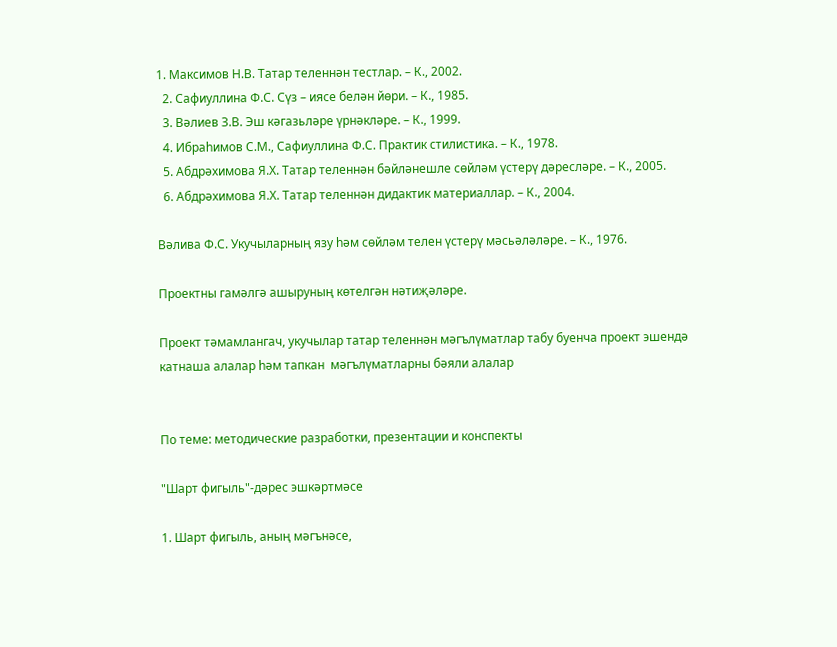1. Максимов Н.В. Татар теленнән тестлар. – К., 2002.
  2. Сафиуллина Ф.С. Сүз – иясе белән йөри. – К., 1985.
  3. Вәлиев З.В. Эш кәгазьләре үрнәкләре. – К., 1999.
  4. Ибраһимов С.М., Сафиуллина Ф.С. Практик стилистика. – К., 1978.
  5. Абдрәхимова Я.Х. Татар теленнән бәйләнешле сөйләм үстерү дәресләре. – К., 2005.
  6. Абдрәхимова Я.Х. Татар теленнән дидактик материаллар. – К., 2004.

Вәлива Ф.С. Укучыларның язу һәм сөйләм телен үстерү мәсьәләләре. – К., 1976.

Проектны гамәлгә ашыруның көтелгән нәтиҗәләре.

Проект тәмамлангач, укучылар татар теленнән мәгълүматлар табу буенча проект эшендә катнаша алалар һәм тапкан  мәгълүматларны бәяли алалар


По теме: методические разработки, презентации и конспекты

"Шарт фигыль"-дәрес эшкәртмәсе

1. Шарт фигыль, аның мәгънәсе,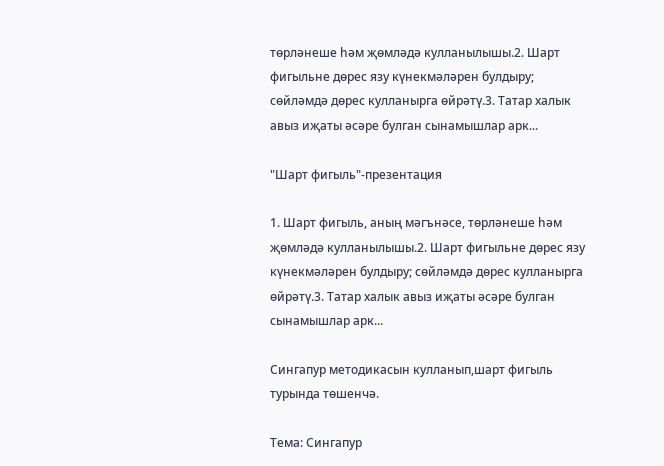төрләнеше һәм җөмләдә кулланылышы.2. Шарт фигыльне дөрес язу күнекмәләрен булдыру; сөйләмдә дөрес кулланырга өйрәтү.3. Татар халык авыз иҗаты әсәре булган сынамышлар арк...

"Шарт фигыль"-презентация

1. Шарт фигыль, аның мәгънәсе, төрләнеше һәм җөмләдә кулланылышы.2. Шарт фигыльне дөрес язу күнекмәләрен булдыру; сөйләмдә дөрес кулланырга өйрәтү.3. Татар халык авыз иҗаты әсәре булган сынамышлар арк...

Сингапур методикасын кулланып,шарт фигыль турында төшенчә.

Тема: Сингапур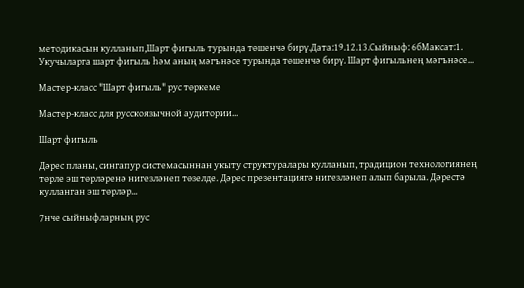методикасын кулланып,Шарт фигыль турында төшенчә бирү.Дата:19.12.13.Сыйныф: 6бМаксат:1. Укучыларга шарт фигыль һәм аның мәгънәсе турында төшенчә бирү. Шарт фигыльнең мәгънәсе...

Мастер-класс "Шарт фигыль" рус төркеме

Мастер-класс для русскоязычной аудитории...

Шарт фигыль

Дәрес планы, сингапур системасыннан укыту структуралары кулланып, традицион технологиянең төрле эш төрләренә нигезләнеп төзелде. Дәрес презентациягә нигезләнеп алып барыла. Дәрестә кулланган эш төрләр...

7нче сыйныфларның рус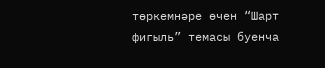төркемнәре өчен “Шарт фигыль” темасы буенча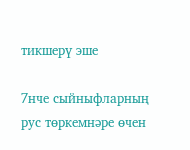тикшерү эше

7нче сыйныфларның рус төркемнәре өчен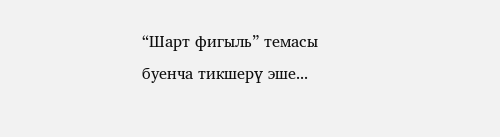“Шарт фигыль” темасы буенча тикшерү эше...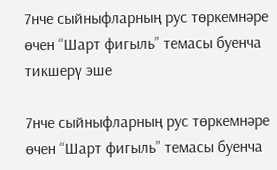7нче сыйныфларның рус төркемнәре өчен “Шарт фигыль” темасы буенча тикшерү эше

7нче сыйныфларның рус төркемнәре өчен “Шарт фигыль” темасы буенча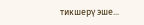тикшерү эше...